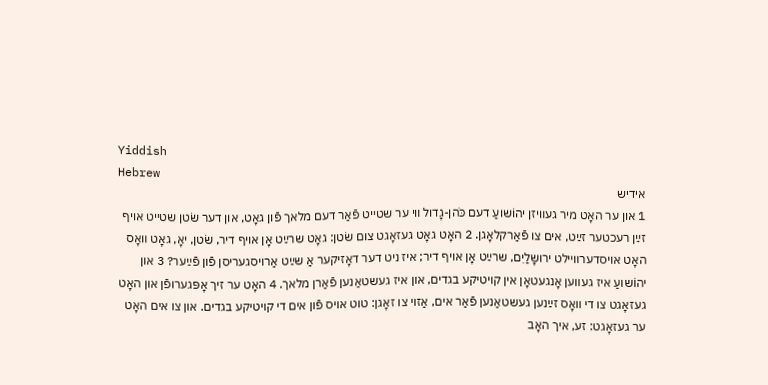Yiddish
Hebrew
אידיש
1 און ער האָט מיר געװיזן יהוֹשועַ דעם כֹּהן-גָדול װי ער שטײט פֿאַר דעם מלאך פֿון גאָט, און דער שׂטן שטײט אױף זײַן רעכטער זײַט, אים צו פֿאַרקלאָגן. 2 האָט גאָט געזאָגט צום שׂטן: גאָט שרײַט אָן אױף דיר, שׂטן, יאָ, גאָט װאָס האָט אױסדערװײלט ירושָלַיִם, שרײַט אָן אױף דיר; איז ניט דער דאָזיקער אַ שײַט אַרױסגעריסן פֿון פֿײַער? 3 און יהוֹשועַ איז געװען אָנגעטאָן אין קױטיקע בגדים, און איז געשטאַנען פֿאַרן מלאך. 4 האָט ער זיך אָפּגערופֿן און האָט געזאָגט צו די װאָס זײַנען געשטאַנען פֿאַר אים, אַזױ צו זאָגן: טוט אױס פֿון אים די קױטיקע בגדים. און צו אים האָט ער געזאָגט: זע, איך האָב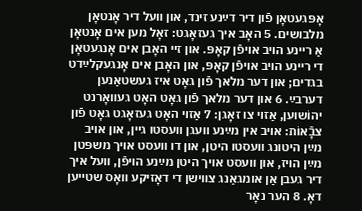אָפּגעטאָן פֿון דיר דײַנע זינד, און װעל דיר אָנטאָן מלבושים. 5 האָב איך געזאָגט: זאָל מען אים אָנטאָן אַ רײנע הױב אױפֿן קאָפּ. און זײ האָבן אים אָנגעטאָן די רײנע הױב אױפֿן קאָפּ, און האָבן אים אָנגעקלײַדט בגדים; און דער מלאך פֿון גאָט איז געשטאַנען דערבײַ. 6 און דער מלאך פֿון גאָט האָט געװאָרנט יהוֹשוען, אַזױ צו זאָגן: 7 אַזױ האָט געזאָגט גאָט פֿון צבָֿאוֹת: אױב אין מײַנע װעגן װעסטו גײן, און אױב מײַן היטונג װעסטו היטן, און דו װעסט אױך משפּטן מײַן הױז, און װעסט אױך היטן מײַנע הױפֿן, װעל איך דיר געבן אַן אומגאַנג צװישן די דאָזיקע װאָס שטײען דאָ. 8 הער נאָר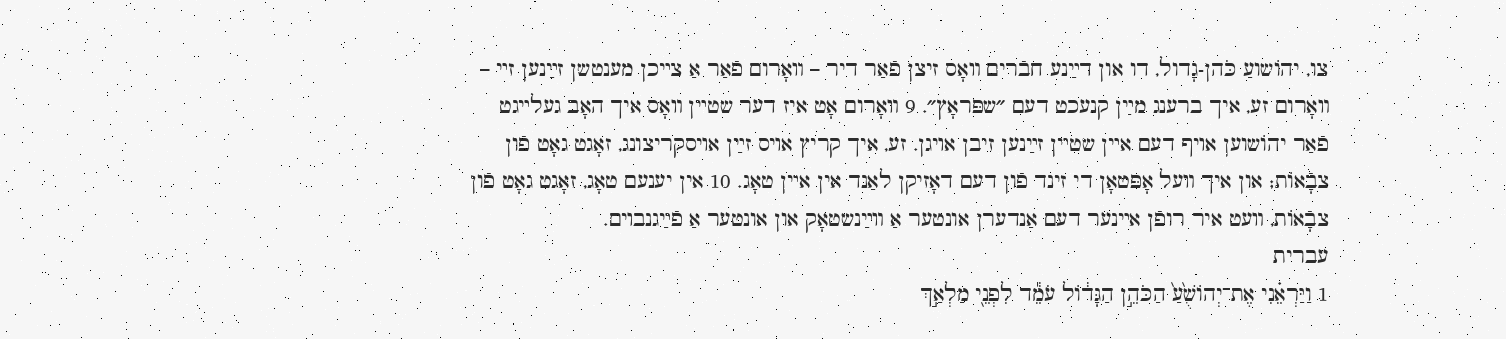צו, יהוֹשועַ כֹּהן-גָדול, דו און דײַנע חבֿרים װאָס זיצן פֿאַר דיר – װאָרום פֿאַר אַ צײכן מענטשן זײַנען זײ – װאָרום זע, איך ברענג מײַן קנעכט דעם ״שפּראָץ״. 9 װאָרום אָט איז דער שטײן װאָס איך האָב געלײגט פֿאַר יהוֹשוען אױף דעם אײן שטײן זײַנען זיבן אױגן. זע, איך קריץ אױס זײַן אױסקריצונג, זאָגט גאָט פֿון צבָֿאוֹת; און איך װעל אָפּטאָן די זינד פֿון דעם דאָזיקן לאַנד אין אײן טאָג. 10 אין יענעם טאָג, זאָגט גאָט פֿון צבָֿאוֹת, װעט איר רופֿן אײנער דעם אַנדערן אונטער אַ װײַנשטאָק און אונטער אַ פֿײַגנבױם.
עברית
1 וַיַּרְאֵ֗נִי אֶת־יְהוֹשֻׁ֙עַ֙ הַכֹּהֵ֣ן הַגָּד֔וֹל עֹמֵ֕ד לִפְנֵ֖י מַלְאַ֣ךְ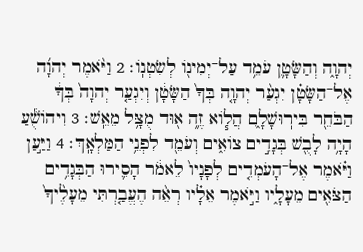יְהוָ֑ה וְהַשָּׂטָ֛ן עֹמֵ֥ד עַל־יְמִינ֖וֹ לְשִׂטְנֽוֹ׃ 2 וַיֹּ֨אמֶר יְהוָ֜ה אֶל־הַשָּׂטָ֗ן יִגְעַ֨ר יְהוָ֤ה בְּךָ֙ הַשָּׂטָ֔ן וְיִגְעַ֤ר יְהוָה֙ בְּךָ֔ הַבֹּחֵ֖ר בִּירֽוּשָׁלָ֑͏ִם הֲל֧וֹא זֶ֦ה א֖וּד מֻצָּ֥ל מֵאֵֽשׁ׃ 3 וִיהוֹשֻׁ֕עַ הָיָ֥ה לָבֻ֖שׁ בְּגָדִ֣ים צוֹאִ֑ים וְעֹמֵ֖ד לִפְנֵ֥י הַמַּלְאָֽךְ׃ 4 וַיַּ֣עַן וַיֹּ֗אמֶר אֶל־הָעֹמְדִ֤ים לְפָנָיו֙ לֵאמֹ֔ר הָסִ֛ירוּ הַבְּגָדִ֥ים הַצֹּאִ֖ים מֵעָלָ֑יו וַיֹּ֣אמֶר אֵלָ֗יו רְאֵ֨ה הֶעֱבַ֤רְתִּי מֵעָלֶ֙יךָ֙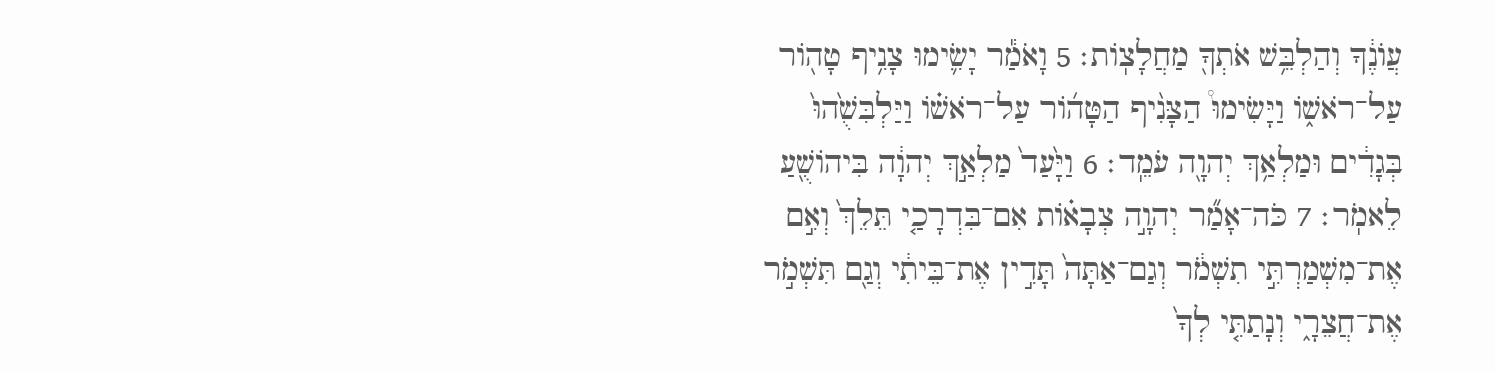עֲוֺנֶ֔ךָ וְהַלְבֵּ֥שׁ אֹתְךָ֖ מַחֲלָצֽוֹת׃ 5 וָאֹמַ֕ר יָשִׂ֛ימוּ צָנִ֥יף טָה֖וֹר עַל־רֹאשׁ֑וֹ וַיָּשִׂימוּ֩ הַצָּנִ֨יף הַטָּה֜וֹר עַל־רֹאשׁ֗וֹ וַיַּלְבִּשֻׁ֙הוּ֙ בְּגָדִ֔ים וּמַלְאַ֥ךְ יְהוָ֖ה עֹמֵֽד׃ 6 וַיָּ֙עַד֙ מַלְאַ֣ךְ יְהוָ֔ה בִּיהוֹשֻׁ֖עַ לֵאמֹֽר׃ 7 כֹּה־אָמַ֞ר יְהוָ֣ה צְבָא֗וֹת אִם־בִּדְרָכַ֤י תֵּלֵךְ֙ וְאִ֣ם אֶת־מִשְׁמַרְתִּ֣י תִשְׁמֹ֔ר וְגַם־אַתָּה֙ תָּדִ֣ין אֶת־בֵּיתִ֔י וְגַ֖ם תִּשְׁמֹ֣ר אֶת־חֲצֵרָ֑י וְנָתַתִּ֤י לְךָ֙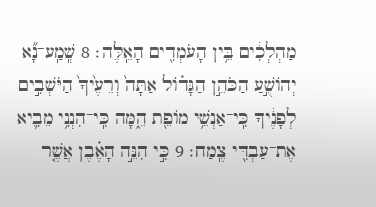מַהְלְכִ֔ים בֵּ֥ין הָעֹמְדִ֖ים הָאֵֽלֶּה׃ 8 שְֽׁמַֽע־נָ֞א יְהוֹשֻׁ֣עַ הַכֹּהֵ֣ן הַגָּד֗וֹל אַתָּה֙ וְרֵעֶ֙יךָ֙ הַיֹּשְׁבִ֣ים לְפָנֶ֔יךָ כִּֽי־אַנְשֵׁ֥י מוֹפֵ֖ת הֵ֑מָּה כִּֽי־הִנְנִ֥י מֵבִ֛יא אֶת־עַבְדִּ֖י צֶֽמַח׃ 9 כִּ֣י הִנֵּ֣ה הָאֶ֗בֶן אֲשֶׁ֤ר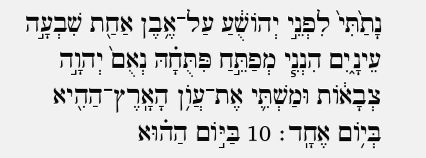נָתַ֙תִּי֙ לִפְנֵ֣י יְהוֹשֻׁ֔עַ עַל־אֶ֥בֶן אַחַ֖ת שִׁבְעָ֣ה עֵינָ֑יִם הִנְנִ֧י מְפַתֵּ֣חַ פִּתֻּחָ֗הּ נְאֻם֙ יְהוָ֣ה צְבָא֔וֹת וּמַשְׁתִּ֛י אֶת־עֲוֺ֥ן הָאָֽרֶץ־הַהִ֖יא בְּי֥וֹם אֶחָֽד׃ 10 בַּיּ֣וֹם הַה֗וּא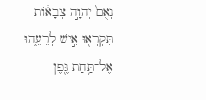נְאֻם֙ יְהוָ֣ה צְבָא֔וֹת תִּקְרְא֖וּ אִ֣ישׁ לְרֵעֵ֑הוּ אֶל־תַּ֥חַת גֶּ֖פֶן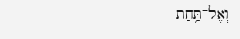וְאֶל־תַּ֥חַת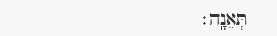תְּאֵנָֽה׃